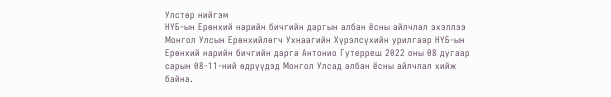Улстөр нийгэм
НҮБ-ын Ерөнхий нарийн бичгийн даргын албан ёсны айлчлал эхэллээ
Монгол Улсын Ерөнхийлөгч Ухнаагийн Хүрэлсүхийн урилгаар НҮБ-ын Ерөнхий нарийн бичгийн дарга Антонио Гутерреш 2022 оны 08 дугаар сарын 08-11-ний өдрүүдэд Монгол Улсад албан ёсны айлчлал хийж байна.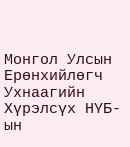Монгол Улсын Ерөнхийлөгч Ухнаагийн Хүрэлсүх НҮБ-ын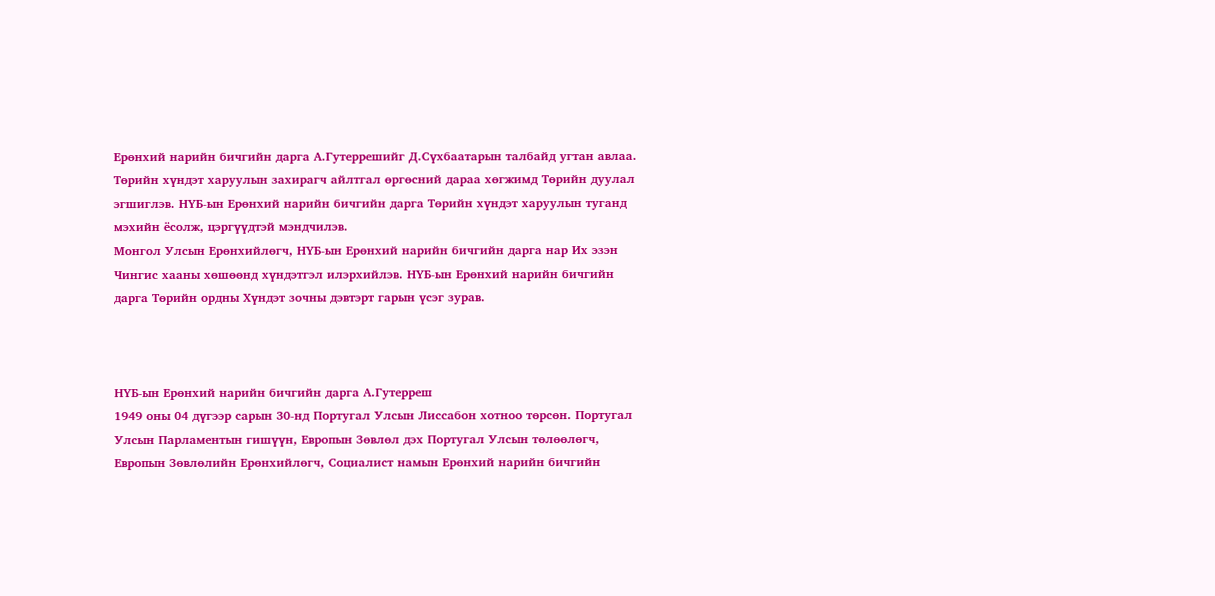Ерөнхий нарийн бичгийн дарга А.Гутеррешийг Д.Сүхбаатарын талбайд угтан авлаа. Төрийн хүндэт харуулын захирагч айлтгал өргөсний дараа хөгжимд Төрийн дуулал эгшиглэв. НҮБ-ын Ерөнхий нарийн бичгийн дарга Төрийн хүндэт харуулын туганд мэхийн ёсолж, цэргүүдтэй мэндчилэв.
Монгол Улсын Ерөнхийлөгч, НҮБ-ын Ерөнхий нарийн бичгийн дарга нар Их эзэн Чингис хааны хөшөөнд хүндэтгэл илэрхийлэв. НҮБ-ын Ерөнхий нарийн бичгийн дарга Төрийн ордны Хүндэт зочны дэвтэрт гарын үсэг зурав.



НҮБ-ын Ерөнхий нарийн бичгийн дарга А.Гутерреш
1949 оны 04 дүгээр сарын 30-нд Португал Улсын Лиссабон хотноо төрсөн. Португал Улсын Парламентын гишүүн, Европын Зөвлөл дэх Португал Улсын төлөөлөгч, Европын Зөвлөлийн Ерөнхийлөгч, Социалист намын Ерөнхий нарийн бичгийн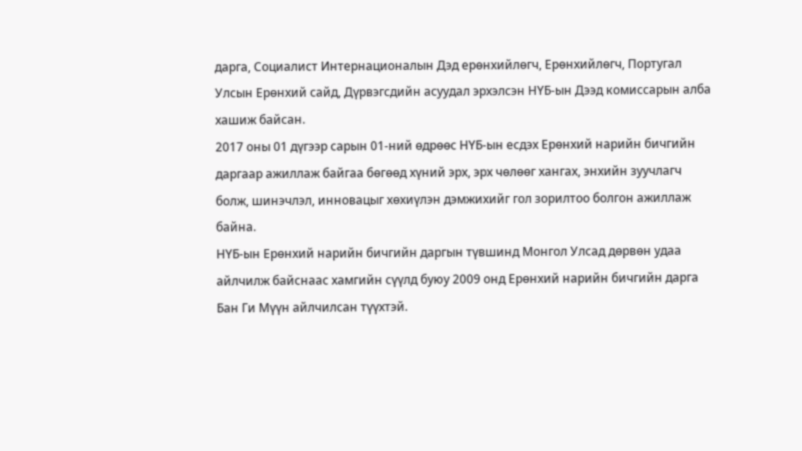дарга, Социалист Интернационалын Дэд ерөнхийлөгч, Ерөнхийлөгч, Португал Улсын Ерөнхий сайд, Дүрвэгсдийн асуудал эрхэлсэн НҮБ-ын Дээд комиссарын алба хашиж байсан.
2017 оны 01 дүгээр сарын 01-ний өдрөөс НҮБ-ын есдэх Ерөнхий нарийн бичгийн даргаар ажиллаж байгаа бөгөөд хүний эрх, эрх чөлөөг хангах, энхийн зуучлагч болж, шинэчлэл, инновацыг хөхиүлэн дэмжихийг гол зорилтоо болгон ажиллаж байна.
НҮБ-ын Ерөнхий нарийн бичгийн даргын түвшинд Монгол Улсад дөрвөн удаа айлчилж байснаас хамгийн сүүлд буюу 2009 онд Ерөнхий нарийн бичгийн дарга Бан Ги Мүүн айлчилсан түүхтэй.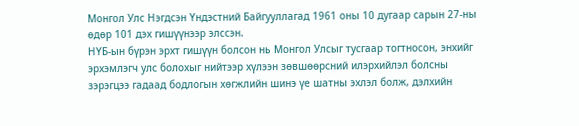Монгол Улс Нэгдсэн Үндэстний Байгууллагад 1961 оны 10 дугаар сарын 27-ны өдөр 101 дэх гишүүнээр элссэн.
НҮБ-ын бүрэн эрхт гишүүн болсон нь Монгол Улсыг тусгаар тогтносон, энхийг эрхэмлэгч улс болохыг нийтээр хүлээн зөвшөөрсний илэрхийлэл болсны зэрэгцээ гадаад бодлогын хөгжлийн шинэ үе шатны эхлэл болж, дэлхийн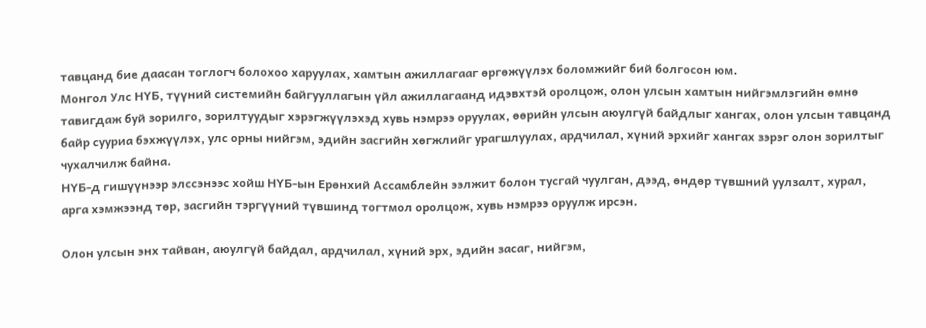тавцанд бие даасан тоглогч болохоо харуулах, хамтын ажиллагааг өргөжүүлэх боломжийг бий болгосон юм.
Монгол Улс НҮБ, түүний системийн байгууллагын үйл ажиллагаанд идэвхтэй оролцож, олон улсын хамтын нийгэмлэгийн өмнө тавигдаж буй зорилго, зорилтуудыг хэрэгжүүлэхэд хувь нэмрээ оруулах, өөрийн улсын аюулгүй байдлыг хангах, олон улсын тавцанд байр сууриа бэхжүүлэх, улс орны нийгэм, эдийн засгийн хөгжлийг урагшлуулах, ардчилал, хүний эрхийг хангах зэрэг олон зорилтыг чухалчилж байна.
НҮБ-д гишүүнээр элссэнээс хойш НҮБ-ын Ерөнхий Ассамблейн ээлжит болон тусгай чуулган, дээд, өндөр түвшний уулзалт, хурал, арга хэмжээнд төр, засгийн тэргүүний түвшинд тогтмол оролцож, хувь нэмрээ оруулж ирсэн.

Олон улсын энх тайван, аюулгүй байдал, ардчилал, хүний эрх, эдийн засаг, нийгэм,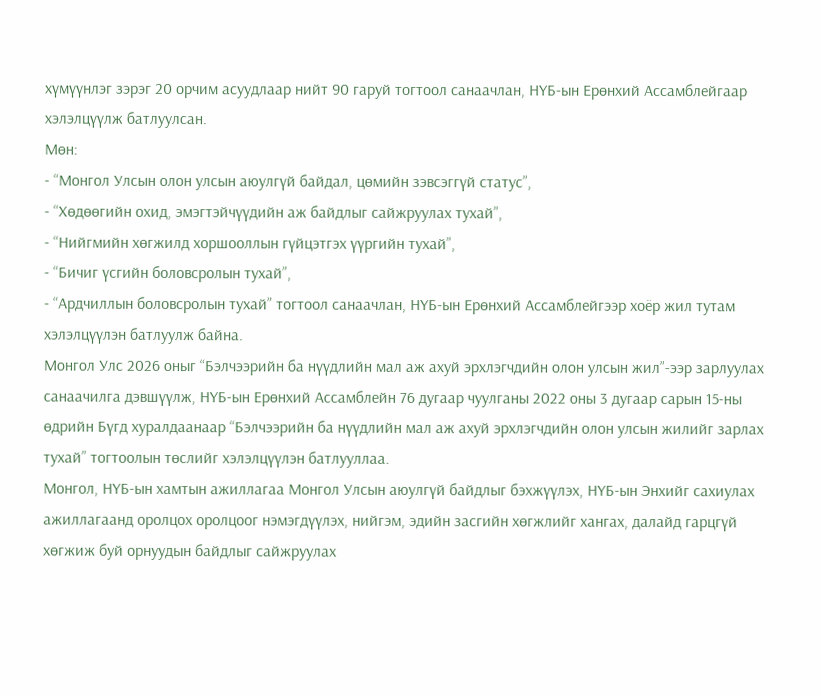хүмүүнлэг зэрэг 20 орчим асуудлаар нийт 90 гаруй тогтоол санаачлан, НҮБ-ын Ерөнхий Ассамблейгаар хэлэлцүүлж батлуулсан.
Мөн:
- “Монгол Улсын олон улсын аюулгүй байдал, цөмийн зэвсэггүй статус”,
- “Хөдөөгийн охид, эмэгтэйчүүдийн аж байдлыг сайжруулах тухай”,
- “Нийгмийн хөгжилд хоршооллын гүйцэтгэх үүргийн тухай”,
- “Бичиг үсгийн боловсролын тухай”,
- “Ардчиллын боловсролын тухай” тогтоол санаачлан, НҮБ-ын Ерөнхий Ассамблейгээр хоёр жил тутам хэлэлцүүлэн батлуулж байна.
Монгол Улс 2026 оныг “Бэлчээрийн ба нүүдлийн мал аж ахуй эрхлэгчдийн олон улсын жил”-ээр зарлуулах санаачилга дэвшүүлж, НҮБ-ын Ерөнхий Ассамблейн 76 дугаар чуулганы 2022 оны 3 дугаар сарын 15-ны өдрийн Бүгд хуралдаанаар “Бэлчээрийн ба нүүдлийн мал аж ахуй эрхлэгчдийн олон улсын жилийг зарлах тухай” тогтоолын төслийг хэлэлцүүлэн батлууллаа.
Монгол, НҮБ-ын хамтын ажиллагаа Монгол Улсын аюулгүй байдлыг бэхжүүлэх, НҮБ-ын Энхийг сахиулах ажиллагаанд оролцох оролцоог нэмэгдүүлэх, нийгэм, эдийн засгийн хөгжлийг хангах, далайд гарцгүй хөгжиж буй орнуудын байдлыг сайжруулах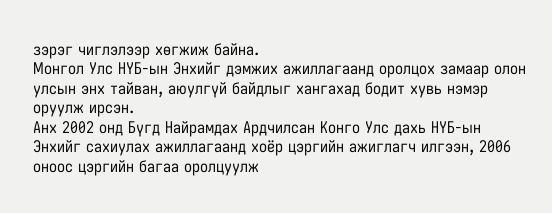зэрэг чиглэлээр хөгжиж байна.
Монгол Улс НҮБ-ын Энхийг дэмжих ажиллагаанд оролцох замаар олон улсын энх тайван, аюулгүй байдлыг хангахад бодит хувь нэмэр оруулж ирсэн.
Анх 2002 онд Бүгд Найрамдах Ардчилсан Конго Улс дахь НҮБ-ын Энхийг сахиулах ажиллагаанд хоёр цэргийн ажиглагч илгээн, 2006 оноос цэргийн багаа оролцуулж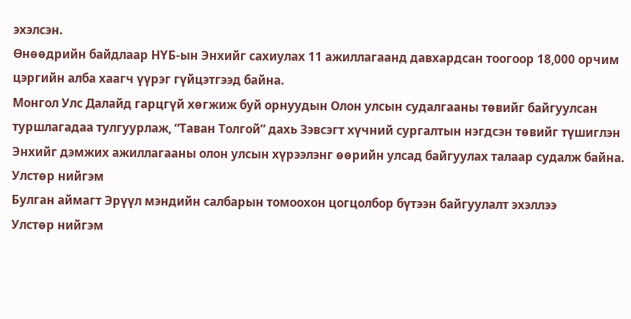эхэлсэн.
Өнөөдрийн байдлаар НҮБ-ын Энхийг сахиулах 11 ажиллагаанд давхардсан тоогоор 18,000 орчим цэргийн алба хаагч үүрэг гүйцэтгээд байна.
Монгол Улс Далайд гарцгүй хөгжиж буй орнуудын Олон улсын судалгааны төвийг байгуулсан туршлагадаа тулгуурлаж, “Таван Толгой” дахь Зэвсэгт хүчний сургалтын нэгдсэн төвийг түшиглэн Энхийг дэмжих ажиллагааны олон улсын хүрээлэнг өөрийн улсад байгуулах талаар судалж байна.
Улстөр нийгэм
Булган аймагт Эрүүл мэндийн салбарын томоохон цогцолбор бүтээн байгуулалт эхэллээ
Улстөр нийгэм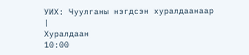УИХ: Чуулганы нэгдсэн хуралдаанаар
|
Хуралдаан
10:00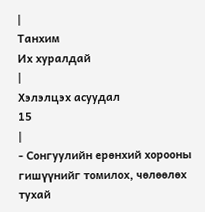|
Танхим
Их хуралдай
|
Хэлэлцэх асуудал
15
|
- Сонгуулийн ерөнхий хорооны гишүүнийг томилох, чөлөөлөх тухай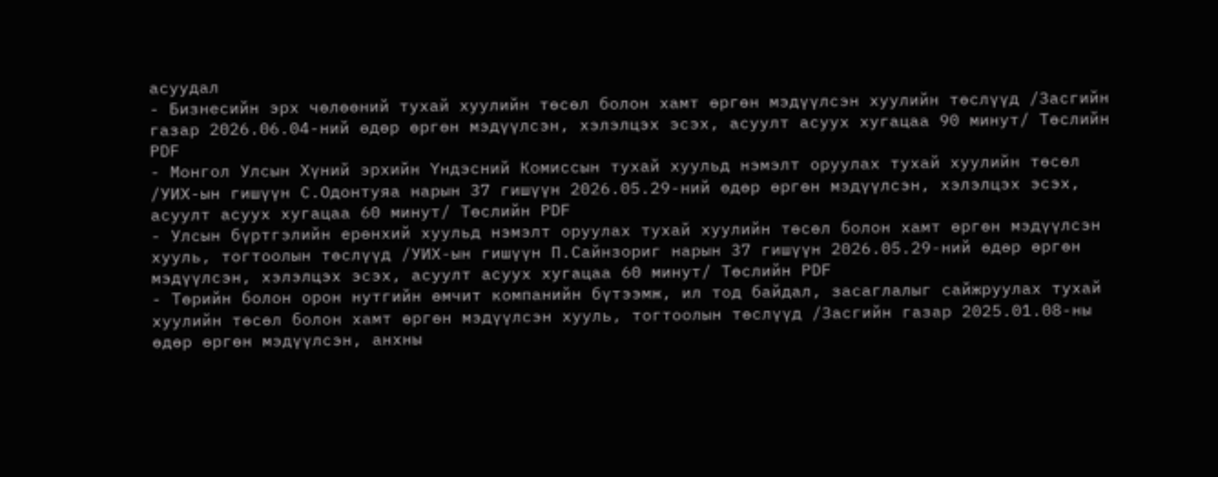асуудал
- Бизнесийн эрх чөлөөний тухай хуулийн төсөл болон хамт өргөн мэдүүлсэн хуулийн төслүүд /Засгийн газар 2026.06.04-ний өдөр өргөн мэдүүлсэн, хэлэлцэх эсэх, асуулт асуух хугацаа 90 минут/ Төслийн PDF
- Монгол Улсын Хүний эрхийн Үндэсний Комиссын тухай хуульд нэмэлт оруулах тухай хуулийн төсөл /УИХ-ын гишүүн С.Одонтуяа нарын 37 гишүүн 2026.05.29-ний өдөр өргөн мэдүүлсэн, хэлэлцэх эсэх, асуулт асуух хугацаа 60 минут/ Төслийн PDF
- Улсын бүртгэлийн ерөнхий хуульд нэмэлт оруулах тухай хуулийн төсөл болон хамт өргөн мэдүүлсэн хууль, тогтоолын төслүүд /УИХ-ын гишүүн П.Сайнзориг нарын 37 гишүүн 2026.05.29-ний өдөр өргөн мэдүүлсэн, хэлэлцэх эсэх, асуулт асуух хугацаа 60 минут/ Төслийн PDF
- Төрийн болон орон нутгийн өмчит компанийн бүтээмж, ил тод байдал, засаглалыг сайжруулах тухай хуулийн төсөл болон хамт өргөн мэдүүлсэн хууль, тогтоолын төслүүд /Засгийн газар 2025.01.08-ны өдөр өргөн мэдүүлсэн, анхны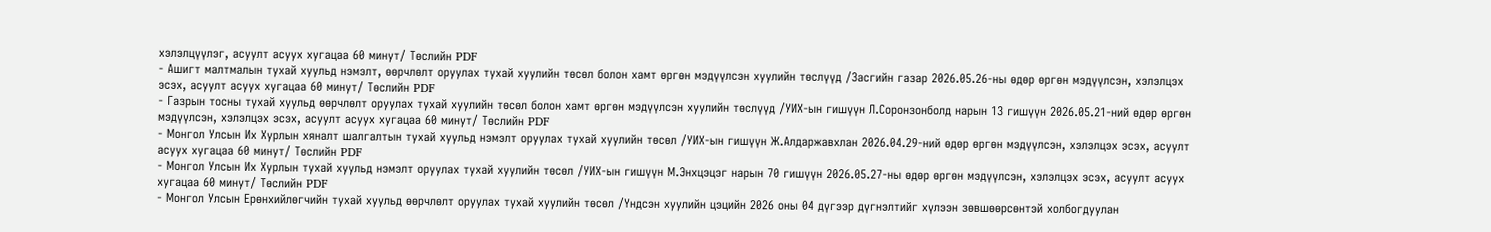хэлэлцүүлэг, асуулт асуух хугацаа 60 минут/ Төслийн PDF
- Ашигт малтмалын тухай хуульд нэмэлт, өөрчлөлт оруулах тухай хуулийн төсөл болон хамт өргөн мэдүүлсэн хуулийн төслүүд /Засгийн газар 2026.05.26-ны өдөр өргөн мэдүүлсэн, хэлэлцэх эсэх, асуулт асуух хугацаа 60 минут/ Төслийн PDF
- Газрын тосны тухай хуульд өөрчлөлт оруулах тухай хуулийн төсөл болон хамт өргөн мэдүүлсэн хуулийн төслүүд /УИХ-ын гишүүн Л.Соронзонболд нарын 13 гишүүн 2026.05.21-ний өдөр өргөн мэдүүлсэн, хэлэлцэх эсэх, асуулт асуух хугацаа 60 минут/ Төслийн PDF
- Монгол Улсын Их Хурлын хяналт шалгалтын тухай хуульд нэмэлт оруулах тухай хуулийн төсөл /УИХ-ын гишүүн Ж.Алдаржавхлан 2026.04.29-ний өдөр өргөн мэдүүлсэн, хэлэлцэх эсэх, асуулт асуух хугацаа 60 минут/ Төслийн PDF
- Монгол Улсын Их Хурлын тухай хуульд нэмэлт оруулах тухай хуулийн төсөл /УИХ-ын гишүүн М.Энхцэцэг нарын 70 гишүүн 2026.05.27-ны өдөр өргөн мэдүүлсэн, хэлэлцэх эсэх, асуулт асуух хугацаа 60 минут/ Төслийн PDF
- Монгол Улсын Ерөнхийлөгчийн тухай хуульд өөрчлөлт оруулах тухай хуулийн төсөл /Үндсэн хуулийн цэцийн 2026 оны 04 дүгээр дүгнэлтийг хүлээн зөвшөөрсөнтэй холбогдуулан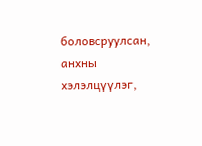боловсруулсан, анхны хэлэлцүүлэг,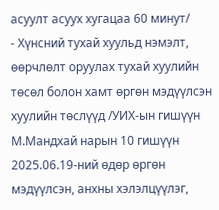асуулт асуух хугацаа 60 минут/
- Хүнсний тухай хуульд нэмэлт, өөрчлөлт оруулах тухай хуулийн төсөл болон хамт өргөн мэдүүлсэн хуулийн төслүүд /УИХ-ын гишүүн М.Мандхай нарын 10 гишүүн 2025.06.19-ний өдөр өргөн мэдүүлсэн, анхны хэлэлцүүлэг,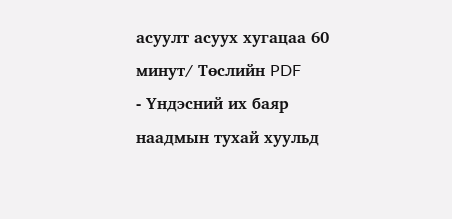асуулт асуух хугацаа 60 минут/ Төслийн PDF
- Үндэсний их баяр наадмын тухай хуульд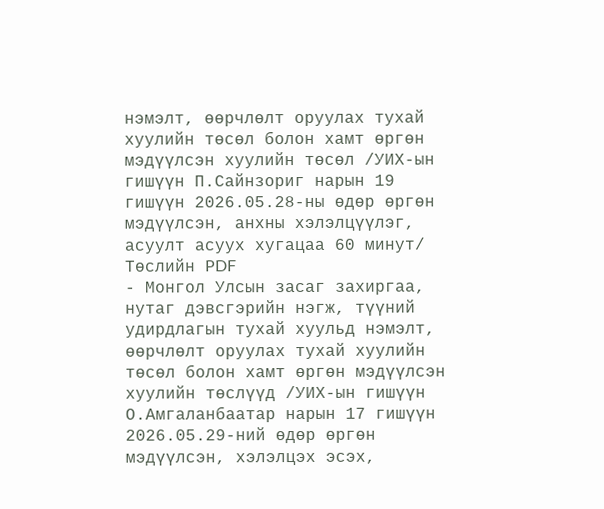нэмэлт, өөрчлөлт оруулах тухай хуулийн төсөл болон хамт өргөн мэдүүлсэн хуулийн төсөл /УИХ-ын гишүүн П.Сайнзориг нарын 19 гишүүн 2026.05.28-ны өдөр өргөн мэдүүлсэн, анхны хэлэлцүүлэг, асуулт асуух хугацаа 60 минут/ Төслийн PDF
- Монгол Улсын засаг захиргаа, нутаг дэвсгэрийн нэгж, түүний удирдлагын тухай хуульд нэмэлт, өөрчлөлт оруулах тухай хуулийн төсөл болон хамт өргөн мэдүүлсэн хуулийн төслүүд /УИХ-ын гишүүн О.Амгаланбаатар нарын 17 гишүүн 2026.05.29-ний өдөр өргөн мэдүүлсэн, хэлэлцэх эсэх,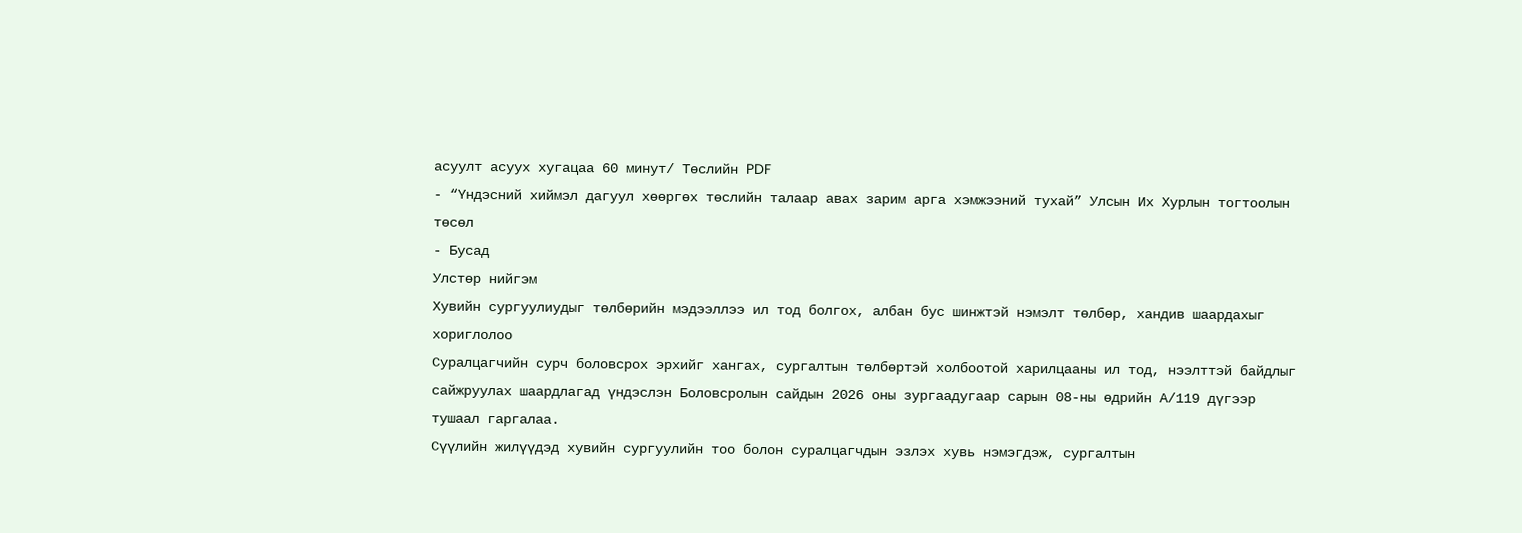асуулт асуух хугацаа 60 минут/ Төслийн PDF
- “Үндэсний хиймэл дагуул хөөргөх төслийн талаар авах зарим арга хэмжээний тухай” Улсын Их Хурлын тогтоолын төсөл
- Бусад
Улстөр нийгэм
Хувийн сургуулиудыг төлбөрийн мэдээллээ ил тод болгох, албан бус шинжтэй нэмэлт төлбөр, хандив шаардахыг хориглолоо
Суралцагчийн сурч боловсрох эрхийг хангах, сургалтын төлбөртэй холбоотой харилцааны ил тод, нээлттэй байдлыг сайжруулах шаардлагад үндэслэн Боловсролын сайдын 2026 оны зургаадугаар сарын 08-ны өдрийн А/119 дүгээр тушаал гаргалаа.
Сүүлийн жилүүдэд хувийн сургуулийн тоо болон суралцагчдын эзлэх хувь нэмэгдэж, сургалтын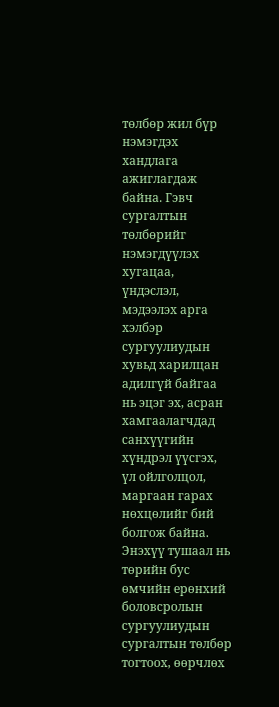төлбөр жил бүр нэмэгдэх хандлага ажиглагдаж байна. Гэвч сургалтын төлбөрийг нэмэгдүүлэх хугацаа, үндэслэл, мэдээлэх арга хэлбэр сургуулиудын хувьд харилцан адилгүй байгаа нь эцэг эх, асран хамгаалагчдад санхүүгийн хүндрэл үүсгэх, үл ойлголцол, маргаан гарах нөхцөлийг бий болгож байна.
Энэхүү тушаал нь төрийн бус өмчийн ерөнхий боловсролын сургуулиудын сургалтын төлбөр тогтоох, өөрчлөх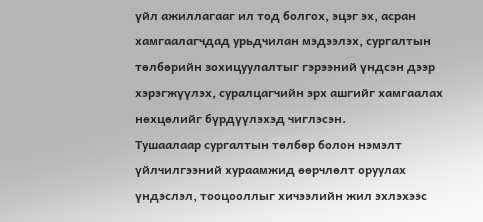үйл ажиллагааг ил тод болгох, эцэг эх, асран хамгаалагчдад урьдчилан мэдээлэх, сургалтын төлбөрийн зохицуулалтыг гэрээний үндсэн дээр хэрэгжүүлэх, суралцагчийн эрх ашгийг хамгаалах нөхцөлийг бүрдүүлэхэд чиглэсэн.
Тушаалаар сургалтын төлбөр болон нэмэлт үйлчилгээний хураамжид өөрчлөлт оруулах үндэслэл, тооцооллыг хичээлийн жил эхлэхээс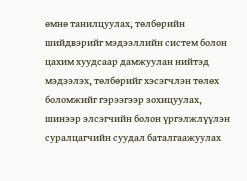өмнө танилцуулах, төлбөрийн шийдвэрийг мэдээллийн систем болон цахим хуудсаар дамжуулан нийтэд мэдээлэх, төлбөрийг хэсэгчлэн төлөх боломжийг гэрээгээр зохицуулах, шинээр элсэгчийн болон үргэлжлүүлэн суралцагчийн суудал баталгаажуулах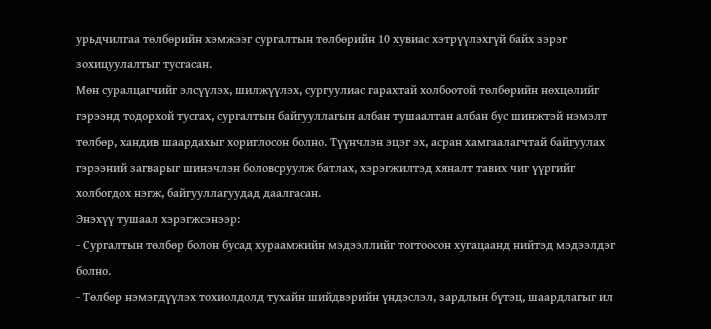урьдчилгаа төлбөрийн хэмжээг сургалтын төлбөрийн 10 хувиас хэтрүүлэхгүй байх зэрэг зохицуулалтыг тусгасан.
Мөн суралцагчийг элсүүлэх, шилжүүлэх, сургуулиас гарахтай холбоотой төлбөрийн нөхцөлийг гэрээнд тодорхой тусгах, сургалтын байгууллагын албан тушаалтан албан бус шинжтэй нэмэлт төлбөр, хандив шаардахыг хориглосон болно. Түүнчлэн эцэг эх, асран хамгаалагчтай байгуулах гэрээний загварыг шинэчлэн боловсруулж батлах, хэрэгжилтэд хяналт тавих чиг үүргийг холбогдох нэгж, байгууллагуудад даалгасан.
Энэхүү тушаал хэрэгжсэнээр:
- Сургалтын төлбөр болон бусад хураамжийн мэдээллийг тогтоосон хугацаанд нийтэд мэдээлдэг болно.
- Төлбөр нэмэгдүүлэх тохиолдолд тухайн шийдвэрийн үндэслэл, зардлын бүтэц, шаардлагыг ил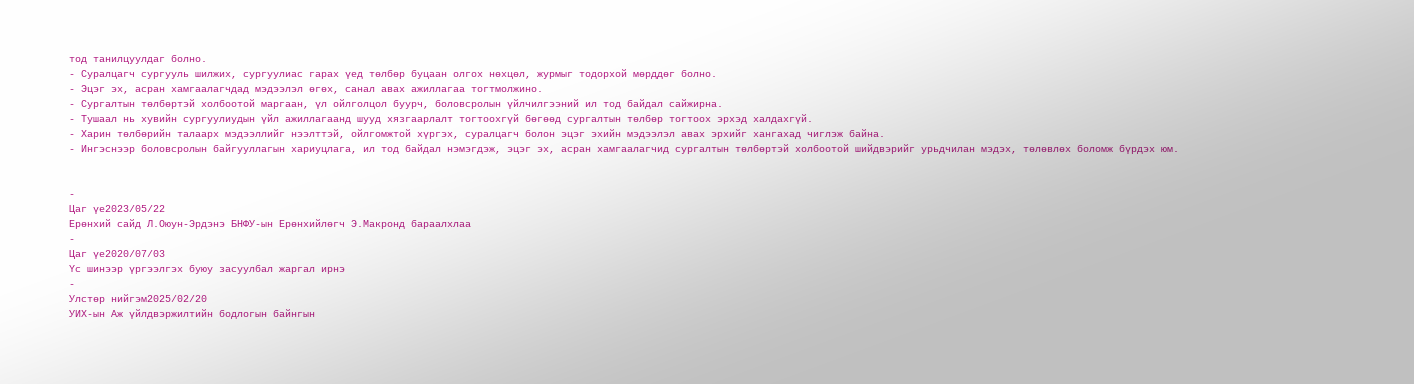тод танилцуулдаг болно.
- Суралцагч сургууль шилжих, сургуулиас гарах үед төлбөр буцаан олгох нөхцөл, журмыг тодорхой мөрддөг болно.
- Эцэг эх, асран хамгаалагчдад мэдээлэл өгөх, санал авах ажиллагаа тогтмолжино.
- Сургалтын төлбөртэй холбоотой маргаан, үл ойлголцол буурч, боловсролын үйлчилгээний ил тод байдал сайжирна.
- Тушаал нь хувийн сургуулиудын үйл ажиллагаанд шууд хязгаарлалт тогтоохгүй бөгөөд сургалтын төлбөр тогтоох эрхэд халдахгүй.
- Харин төлбөрийн талаарх мэдээллийг нээлттэй, ойлгомжтой хүргэх, суралцагч болон эцэг эхийн мэдээлэл авах эрхийг хангахад чиглэж байна.
- Ингэснээр боловсролын байгууллагын хариуцлага, ил тод байдал нэмэгдэж, эцэг эх, асран хамгаалагчид сургалтын төлбөртэй холбоотой шийдвэрийг урьдчилан мэдэх, төлөвлөх боломж бүрдэх юм.


-
Цаг үе2023/05/22
Ерөнхий сайд Л.Оюун-Эрдэнэ БНФУ-ын Ерөнхийлөгч Э.Макронд бараалхлаа
-
Цаг үе2020/07/03
Үс шинээр үргээлгэх буюу засуулбал жаргал ирнэ
-
Улстөр нийгэм2025/02/20
УИХ-ын Аж үйлдвэржилтийн бодлогын байнгын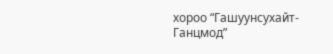хороо “Гашуунсухайт-Ганцмод”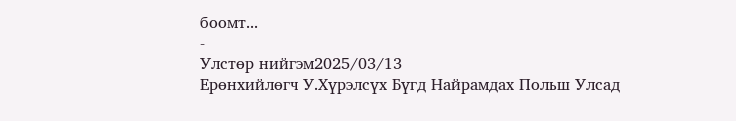боомт...
-
Улстөр нийгэм2025/03/13
Ерөнхийлөгч У.Хүрэлсүх Бүгд Найрамдах Польш Улсад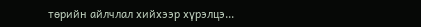төрийн айлчлал хийхээр хүрэлцэ...